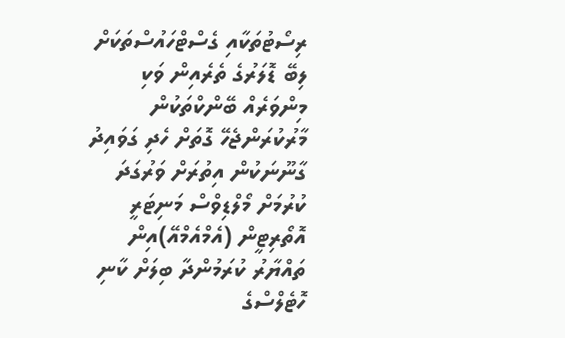ރިސޯޓުތަކާއި ގެސްޓްހައުސްތަކަށް ލިބޭ ޑޮލަރުގެ ތެރެއިން ވަކި މިންވަރެއް ބޭންކްތަކުން މާރުކުރަންޖެހޭ ގޮތަށް ހެދި ގަވައިދު ގާނޫނަކުން އިތުރަށް ވަރުގަދަ ކުރުމަށް މޯލްޑިވްސް މަނިޓަރީ އޮތޯރިޓީން (އެމްއެމްއޭ)އިން ތައްޔާރު ކުރަމުންދާ ބިލަށް ކާނި ހޮޓެލްސްގެ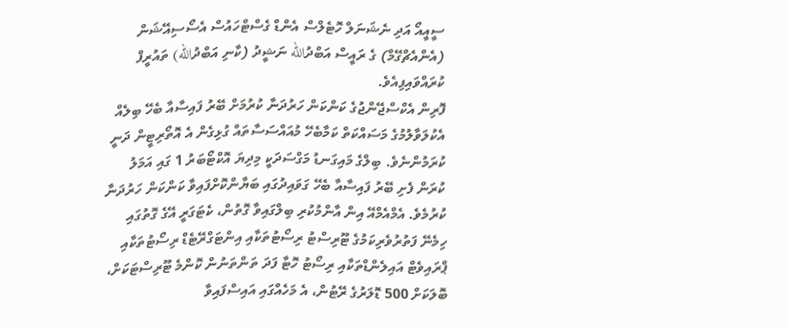ސީއީއޯ އަދި ނެޝަނަލް ހޮޓެލްސް އެންޑް ގެސްޓްހައުސް އެސޯސިއޭޝަން (އެންއެޗްގޭމް) ގެ ރައީސް އަބްދުالله ނަޝީދު (ކާނި އަބްދުالله) ތައުރީފް ކުރައްވައިފިއެވެ.
ފޮރިން އެކްސްޖޭންޖުގެ ކަންކަން ހަރުދަނާ ކުރުމަށް ބޭރު ފައިސާއާ ބެހޭ ބިލެއް އެކުލަވާލުމުގެ މަސައްކަތް ކަމާބެހޭ މުއައްސަސާތައް ގުޅިގެން އެ އޮތޯރިޓީން ދަނީ ކުރަމުންނެވެ. ބިލްގެ މައިގަނޑު މަގްސަދަކީ މިދިޔަ އޮކްޓޯބަރު 1 ގައި އަމަލު ކުރަން ފެށި ބޭރު ފައިސާއާ ބެހޭ ގަވައިދުގައި ބަޔާންކޮށްފައިވާ ކަންކަން ހަރުދަނާ ކުރުމެވެ. އެމްއެމްއޭ އިން އާންމުކުރި ބިލްގައިވާ ގޮތުން، ކެޓަގަރީ އޭގެ ގޮތުގައި ހިމެނޭ ފަތުރުވެރިކަމުގެ ޓޫރިސްޓު ރިސޯޓުތަކާއި އިންޓަގްރޭޓެޑް ރިސޯޓުތަކާއި ޕްރައިވެޓް އައިލެންޑްތަކާއި ރިސޯޓު ހޮޓާ ފަދަ ތަންތަނުން ކޮންމެ ޓޫރިސްޓަކަށް، ބޮލަކަށް 500 ޑޮލަރުގެ ރޭޓުން، އެ މަހެއްގައި އައިސްފައިވާ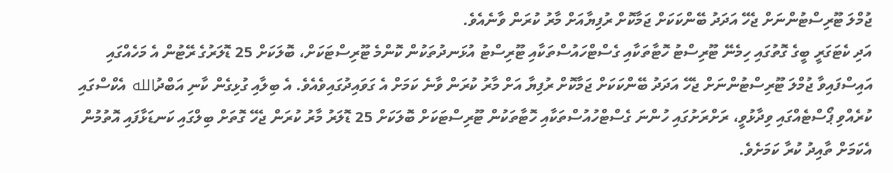ޖުމްލަ ޓޫރިސްޓުންނަށް ޖެހޭ އަދަދު ބޭންކަކަށް ޖަމާކޮށް ރުފިޔާއަށް މާރު ކުރަން ވާނެއެވެ.
އަދި ކެޓަގަރީ ބީގެ ގޮތުގައި ހިމެނޭ ޓޫރިސްޓު ހޮޓާތަކާއި ގެސްޓްހައުސްތަކާއި ޓޫރިސްޓު އުޅަނދުތަކުން ކޮންމެ ޓޫރިސްޓަކަށް، ބޮލަކަށް 25 ޑޮލަރުގެ ރޭޓުން އެ މަހެއްގައި އައިސްފައިވާ ޖުމްލަ ޓޫރިސްޓުންނަށް ޖެހޭ އަދަދު ބޭންކަކަށް ޖަމާކޮށް ރުފިޔާ އަށް މާރު ކުރަން ވާނެ ކަމަށް އެ ގަވައިދުގައިވެއެވެ. އެ ބިލާއި ގުޅިގެން ކާނި އަބްދުالله އެކްސްގައި ކުރެއްވި ޕޯސްޓެއްގައި ވިދާޅުވީ، ރަށްރަށުގައި ހުންނަ ގެސްޓްހުއުސްތަކާއި ހޮޓާތަކުން ޓޫރިސްޓަކަށް ބޮލަކަށް 25 ޑޮލަރު މާރު ކުރަން ޖެހޭ ގޮތަށް ބިލްގައި ކަނޑަޅާފައި އޮތުމުން އެކަމަށް ތާއިދު ކުރާ ކަމަށެވެ.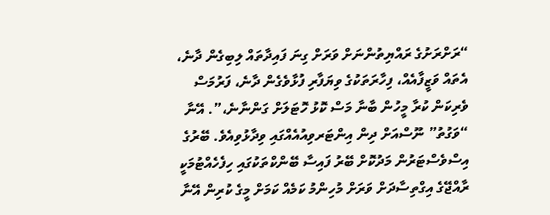“ރަށްރަށުގެ ރައްޔިތުންނަށް ވަރަށް ގިނަ ފައިދާތައް ލިބިގެން ދާނެ، އެތައް ވަޒީފާއެއް، ފިހާރަތަކުގެ ވިޔަފާރި ފުޅާވެގެން ދާނެ، ފަރުމަސް ވެރިކަން ކުރާ މީހުން ބާނާ މަސް ކޮޅު ހޮޓަލަށް ގަންނާނެ،”. އޭނާ “ވަގުތު” ނޫސްއަށް ދިން އިންޓަރވިއުއެއްގައި ވިދާޅުވިއެވެ. ބޭރުގެ އިސްވެސްޓަރުން މަދުކޮށް ބޭރު ފައިސާ ބޭންކްތަކުގައި ހިފެހެއްޓުމަކީ ރާއްޖޭގެ އިގްތިސާދަށް ވަރަށް މުހިންމު ކަމެއް ކަމަށް މީގެ ކުރިން އޭނާ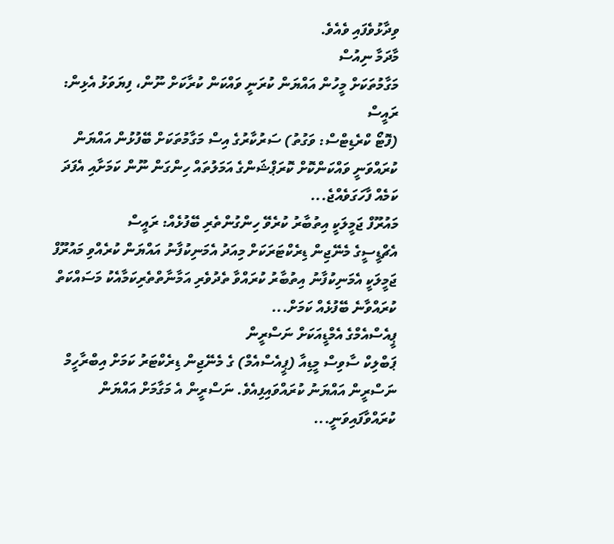ވިދާޅުވެފައި ވެއެވެ.
މާދަމާ ނިއުސް
މަގާމުތަކަށް މީހުން އައްޔަން ކުރަނީ ވައްކަން ކުރާކަށް ނޫން، ފިޔަވަޅު އެޅިން: ރައީސް
(ފޮޓޯ ކްރެޑިޓްސް: ވަގުތު) ސަރުކާރުގެ އިސް މަގާމުތަކަށް ބޭފުޅުން އައްޔަން ކުރައްވަނީ ވައްކަންކޮށް ކޮރަޕްޝަންގެ އަމަލުތައް ހިންގަން ނޫން ކަމަށާއި އެފަދަ ކަމެއް ފާހަގަވެއްޖެ...
މައުރޫފް ޖަމީލަކީ އިތުބާރު ކުރެވޭ ހިންގުންތެރި ބޭފުޅެއް: ރައީސް
އެޗްޑީސީގެ މެނޭޖިން ޑިރެކްޓަރަކަށް މިއަދު އެމަނިކުފާނު އައްޔަން ކުރެއްވި މައުރޫފް ޖަމީލަކީ އެމަނިކުފާނު އިތުބާރު ކުރައްވާ ތެދުވެރި އަމާނާތްތެރިކަމާއެކު މަސައްކަތް ކުރައްވާނެ ބޭފުޅެއް ކަމަށް...
ޕީއެސްއެމްގެ އެމްޑީއަކަށް ނަސްރީން
ޕަބްލިކް ސާވިސް މީޑިއާ (ޕީއެސްއެމް) ގެ މެނޭޖިން ޑިރެކްޓަރު ކަމަށް އިބްރާހީމް ނަސްރީން އައްޔަނު ކުރައްވައިފިއެވެ. ނަސްރީން އެ މަގާމަށް އައްޔަން ކުރައްވާފައިވަނީ...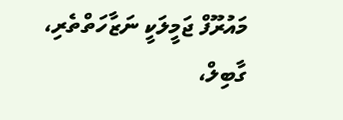މައުރޫފް ޖަމީލަކީ ނަޒާހަތްތެރި، ގާބިލް،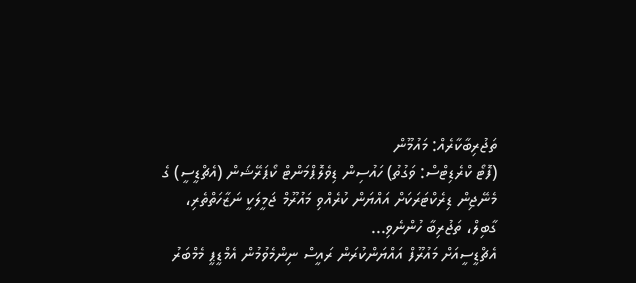ތަޖުރިބާކާރެއް: މައުމޫން
(ފޮޓޯ ކްރެޑިޓްސް: ވަގުތު) ހައުސިން ޑިވެލޮޕްމަންޓް ކޯޕަރޭޝަން (އެޗްޑީސީ) ގެ މެނޭޖިން ޑިރެކްޓަރަކަށް އައްޔަން ކުރެއްވި މައުރޫމް ޖަމީލަކީ ނަޒާހަތްތެރި، ގާބިލް، ތަޖުރިބާ ހުންނެވި...
އެޗްޑީސީއަށް މައުރޫފް އައްޔަންކުރަން ރައީސް ނިންމެވުމުން އެމްޑީޕީ މެމްބަރު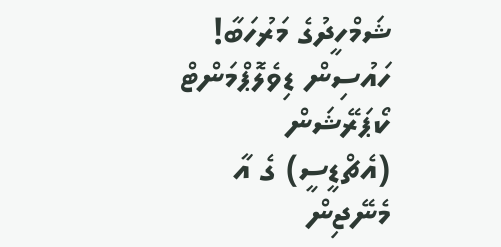ޝަމްހީދުގެ މަރުހަބާ!
ހައުސިން ޑިވެލޮޕްމަންޓް ކޯޕަރޭޝަން (އެޗްޑީސީ) ގެ އާ މެނޭޖިން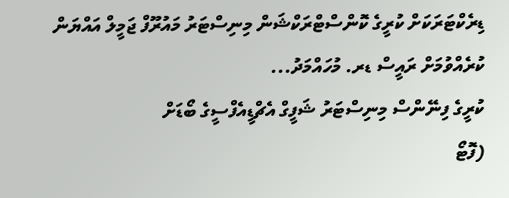ޑިރެކްޓަރަކަށް ކުރީގެ ކޮންސްޓްރަކްޝަން މިނިސްޓަރު މައުރޫފް ޖަމީލް އައްޔަން ކުރެއްވުމަށް ރައީސް ޑރ. މުހައްމަދު...
ކުރީގެ ފިނޭންސް މިނިސްޓަރު ޝަފީގް އެޗްޑީއެފްސީގެ ބޯޑަށް
(ފޮޓޯ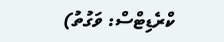ކްރެޑިޓްސް: ވަގުތު)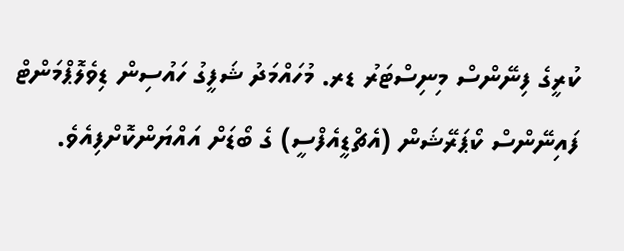ކުރީގެ ފިނޭންސް މިނިސްޓަރު ޑރ. މުހައްމަދު ޝަފީގު ހައުސިން ޑިވެލޮޕްމަންޓް ފައިނޭންސް ކޯޕަރޭޝަން (އެޗްޑީއެފްސީ) ގެ ބޯޑަށް އައްޔަންކޮށްފިއެވެ.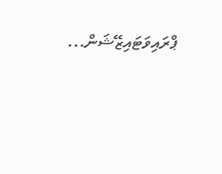ޕްރައިވަޓައިޒޭޝަން...